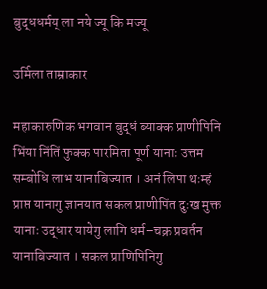बुद्धधर्मय् ला नये ज्यू कि मज्यू

उर्मिला ताम्राकार

महाकारुणिक भगवान बुद्धं ब्याक्क प्राणीपिनि भिंया निंतिं फुक्क पारमिता पूर्ण यानाः उत्तम सम्बोधि लाभ यानाबिज्यात । अनं लिपा थःम्हं प्राप्त यानागु ज्ञानयात सकल प्राणीपिंत दुःख मुक्त यानाः उद्धार यायेगु लागि धर्म–चक्र प्रवर्तन यानाबिज्यात । सकल प्राणिपिनिगु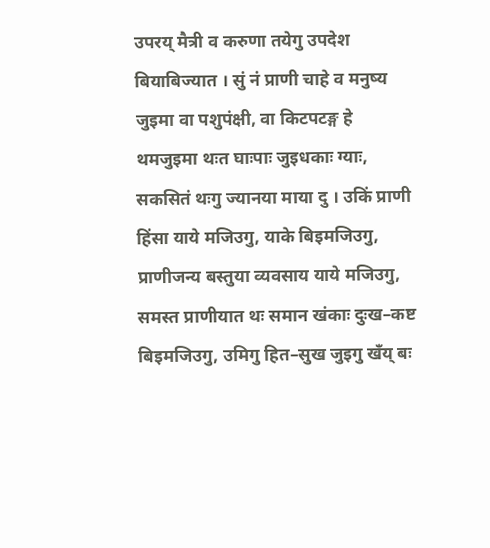उपरय् मैत्री व करुणा तयेगु उपदेश बियाबिज्यात । सुं नं प्राणी चाहे व मनुष्य जुइमा वा पशुपंक्षी, वा किटपटङ्ग हे थमजुइमा थःत घाःपाः जुइधकाः ग्याः, सकसितं थःगु ज्यानया माया दु । उकिं प्राणी हिंसा याये मजिउगु, याके बिइमजिउगु, प्राणीजन्य बस्तुया व्यवसाय याये मजिउगु, समस्त प्राणीयात थः समान खंकाः दुःख–कष्ट बिइमजिउगु, उमिगु हित–सुख जुइगु खँय् बः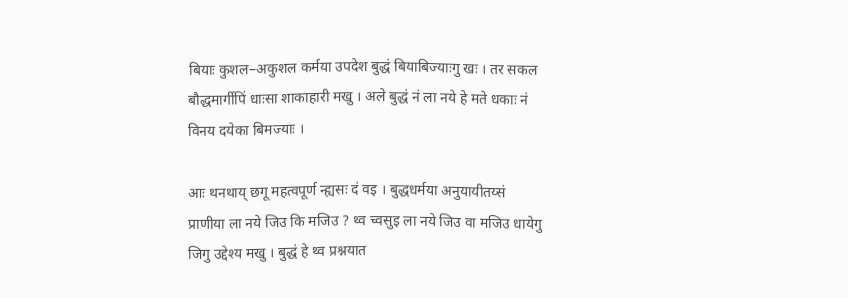बियाः कुशल–अकुशल कर्मया उपदेश बुद्धं बियाबिज्याःगु खः । तर सकल बौद्धमार्गीपिं धाःसा शाकाहारी मखु । अले बुद्धं नं ला नये हे मते धकाः नं विनय दयेका बिमज्याः ।

आः थनथाय् छगू महत्वपूर्ण न्ह्यसः दं वइ । बुद्धधर्मया अनुयायीतय्सं प्राणीया ला नये जिउ कि मजिउ ? थ्व च्वसुइ ला नये जिउ वा मजिउ धायेगु जिगु उद्देश्य मखु । बुद्धं हे थ्व प्रश्नयात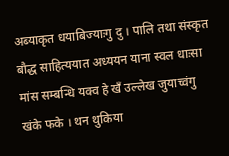अब्याकृत धयाबिज्याःगु दु । पालि तथा संस्कृत बौद्ध साहित्ययात अध्ययन याना स्वल धाःसा मांस सम्बन्धि यक्व हे खँ उल्लेख जुयाच्वंगु खंके फके । थन थुकिया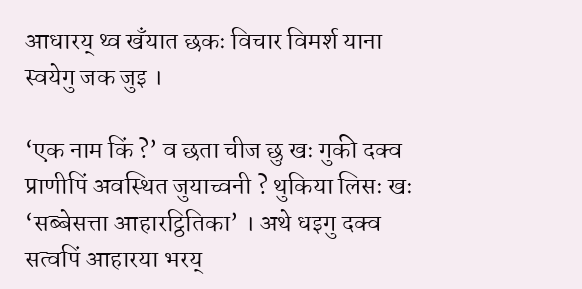आधारय् थ्व खँयात छकः विचार विमर्श याना स्वयेगु जक जुइ ।

‘एक नाम किं ?’ व छता चीज छु खः गुकी दक्व प्राणीपिं अवस्थित जुयाच्वनी ? थुकिया लिसः खः ‘सब्बेसत्ता आहारट्ठितिका’ । अथे धइगु दक्व सत्वपिं आहारया भरय्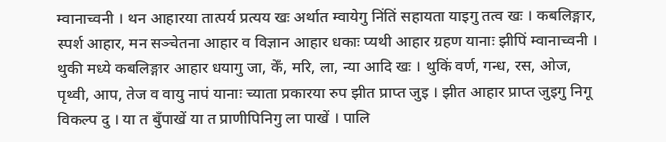म्वानाच्वनी । थन आहारया तात्पर्य प्रत्यय खः अर्थात म्वायेगु निंतिं सहायता याइगु तत्व खः । कबलिङ्गार, स्पर्श आहार, मन सञ्चेतना आहार व विज्ञान आहार धकाः प्यथी आहार ग्रहण यानाः झीपिं म्वानाच्वनी । थुकी मध्ये कबलिङ्गार आहार धयागु जा, केँ, मरि, ला, न्या आदि खः । थुकिं वर्ण, गन्ध, रस, ओज, पृथ्वी, आप, तेज व वायु नापं यानाः च्याता प्रकारया रुप झीत प्राप्त जुइ । झीत आहार प्राप्त जुइगु निगू विकल्प दु । या त बुँपाखें या त प्राणीपिनिगु ला पाखें । पालि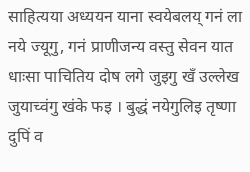साहित्यया अध्ययन याना स्वयेबलय् गनं ला नये ज्यूगु, गनं प्राणीजन्य वस्तु सेवन यात धाःसा पाचितिय दोष लगे जुइगु खँ उल्लेख जुयाच्वंगु खंके फइ । बुद्धं नयेगुलिइ तृष्णा दुपिं व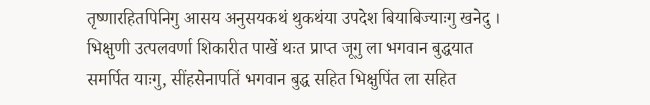तृष्णारहितपिनिगु आसय अनुसयकथं थुकथंया उपदेश बियाबिज्याःगु खनेदु । भिक्षुणी उत्पलवर्णा शिकारीत पाखें थःत प्राप्त जूगु ला भगवान बुद्धयात समर्पित याःगु, सींहसेनापतिं भगवान बुद्ध सहित भिक्षुपिंत ला सहित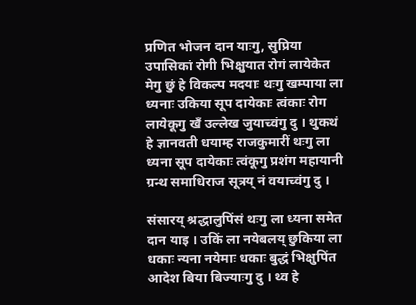प्रणित भोजन दान याःगु, सुप्रिया उपासिकां रोगी भिक्षुयात रोगं लायेकेत मेगु छुं हे विकल्प मदयाः थःगु खम्पाया ला ध्यनाः उकिया सूप दायेकाः त्वंकाः रोग लायेकूगु खँ उल्लेख जुयाच्वंगु दु । थुकथं हे ज्ञानवती धयाम्ह राजकुमारीं थःगु ला ध्यना सूप दायेकाः त्वंकूगु प्रशंग महायानी ग्रन्थ समाधिराज सूत्रय् नं वयाच्वंगु दु ।

संसारय् श्रद्धालुपिंसं थःगु ला ध्यना समेत दान याइ । उकिं ला नयेबलय् छुकिया ला धकाः न्यना नयेमाः धकाः बुद्धं भिक्षुपिंत आदेश बिया बिज्याःगु दु । थ्व हे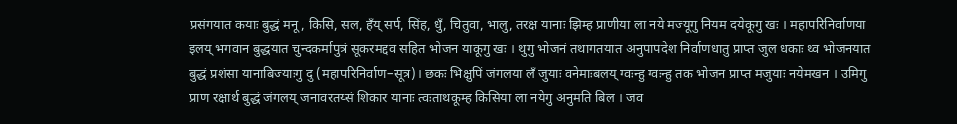प्रसंगयात कयाः बुद्धं मनू, किसि, सल, हँय् सर्प, सिंह, धुँ, चितुवा, भालु, तरक्ष यानाः झिम्ह प्राणीया ला नये मज्यूगु नियम दयेकूगु खः । महापरिनिर्वाणया इलय् भगवान बुद्धयात चुन्दकर्मापुत्रं सूकरमद्दव सहित भोजन याकूगु खः । थुगु भोजनं तथागतयात अनुपापदेश निर्वाणधातु प्राप्त जुल धकाः थ्व भोजनयात बुद्धं प्रशंसा यानाबिज्याःगु दु (महापरिनिर्वाण–सूत्र)। छकः भिक्षुपिं जंगलया लँ जुयाः वनेमाःबलय् ग्वःन्हु ग्वःन्हु तक भोजन प्राप्त मजुयाः नयेमखन । उमिगु प्राण रक्षार्थ बुद्धं जंगलय् जनावरतय्सं शिकार यानाः त्वःताथकूम्ह किसिया ला नयेगु अनुमति बिल । जव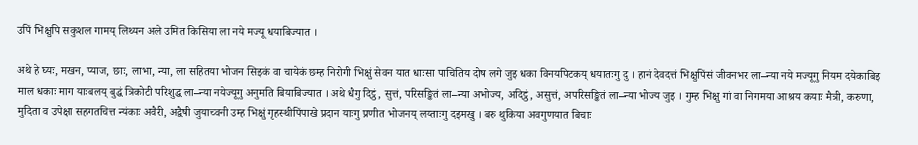उपिं भिक्षुपि सकुशल गामय् लिथ्यन अले उमित किसिया ला नये मज्यू धयाबिज्यात ।

अथे हे घ्यः, मखन, प्याज, छाः, लाभा, न्या, ला सहितया भोजन सिइकं वा चायेकं छम्ह निरोगी भिक्षुं सेवन यात धाःसा पाचितिय दोष लगे जुइ धका विनयपिटकय् धयातःगु दु । हानं देवदत्तं भिक्षुपिंसं जीवनभर ला–न्या नये मज्यूगु नियम दयेकाबिइ माल धकाः माग याःबलय् बुद्धं त्रिकोटी परिशुद्ध ला–न्या नयेज्यूगु अनुमति बियाबिज्यात । अथे धैगु दिट्ठं, सुत्तं, परिसङ्कितं ला–न्या अभोज्य, अदिट्ठं, असुत्तं, अपरिसङ्कितं ला–न्या भोज्य जुइ । गुम्ह भिक्षु गां वा निगमया आश्रय कयाः मैत्री, करुणा, मुदिता व उपेक्षा सहगतचित्त न्यंकाः अवैरी, अद्वैषी जुयाच्वनी उम्ह भिक्षुं गृहस्थीपिंपाखे प्रदान याःगु प्रणीत भोजनय् लय्ताःगु दइमखु । बरु थुकिया अवगुणयात बिचाः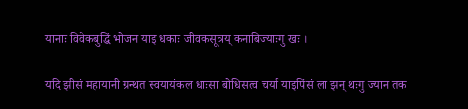यानाः विवेकबुद्धिं भोजन याइ धकाः जीवकसूत्रय् कनाबिज्याःगु खः ।

यदि झीसं महायानी ग्रन्थत स्वयायंकल धाःसा बोधिसत्व चर्या याइपिंसं ला झन् थःगु ज्यान तक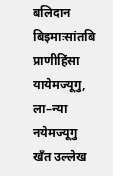बलिदान बिइमाःसांतबि प्राणीहिंसा यायेमज्यूगु, ला–न्या नयेमज्यूगु खँत उल्लेख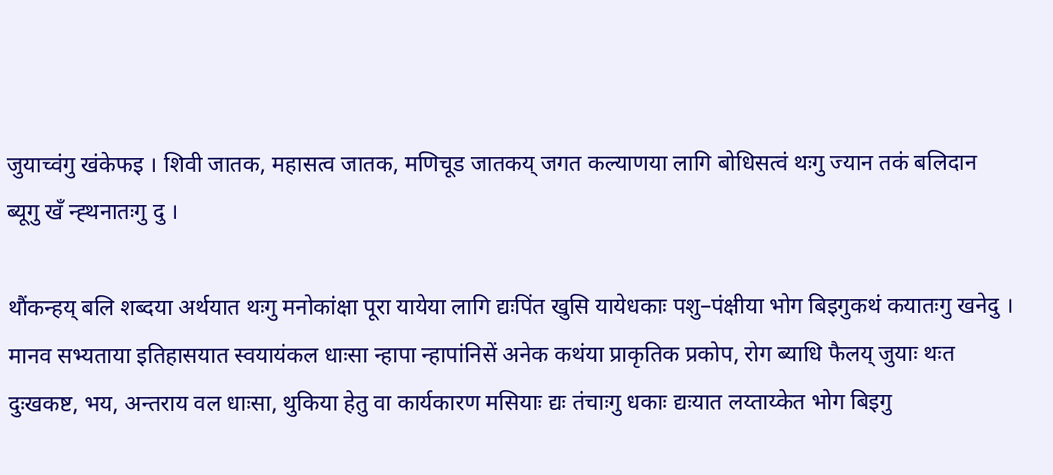जुयाच्वंगु खंकेफइ । शिवी जातक, महासत्व जातक, मणिचूड जातकय् जगत कल्याणया लागि बोधिसत्वं थःगु ज्यान तकं बलिदान ब्यूगु खँ न्ह्थनातःगु दु ।

थौंकन्हय् बलि शब्दया अर्थयात थःगु मनोकांक्षा पूरा यायेया लागि द्यःपिंत खुसि यायेधकाः पशु–पंक्षीया भोग बिइगुकथं कयातःगु खनेदु । मानव सभ्यताया इतिहासयात स्वयायंकल धाःसा न्हापा न्हापांनिसें अनेक कथंया प्राकृतिक प्रकोप, रोग ब्याधि फैलय् जुयाः थःत दुःखकष्ट, भय, अन्तराय वल धाःसा, थुकिया हेतु वा कार्यकारण मसियाः द्यः तंचाःगु धकाः द्यःयात लय्ताय्केत भोग बिइगु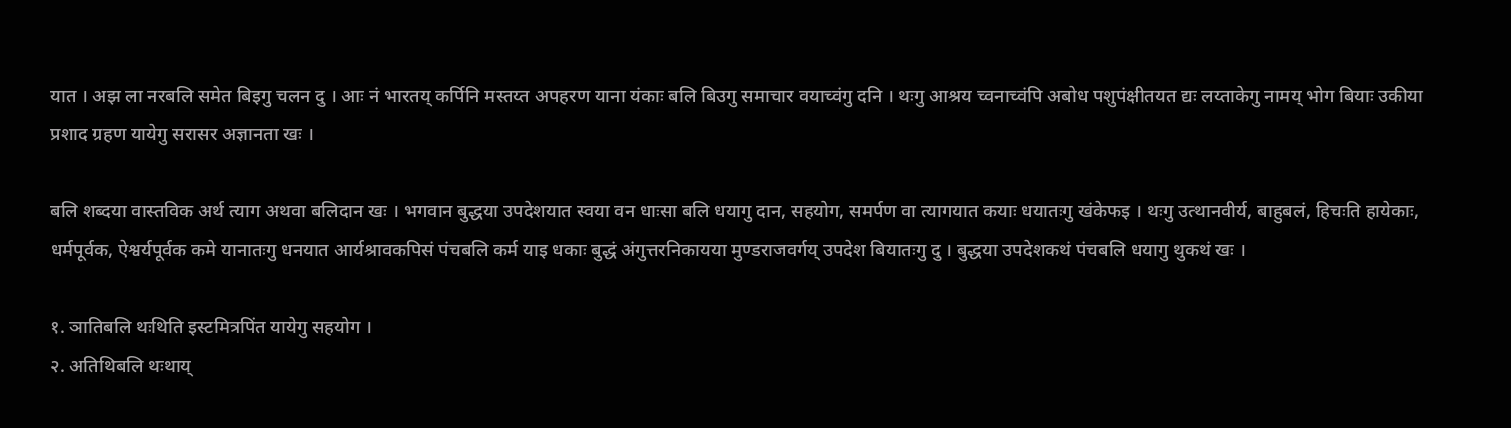यात । अझ ला नरबलि समेत बिइगु चलन दु । आः नं भारतय् कर्पिनि मस्तय्त अपहरण याना यंकाः बलि बिउगु समाचार वयाच्वंगु दनि । थःगु आश्रय च्वनाच्वंपि अबोध पशुपंक्षीतयत द्यः लय्ताकेगु नामय् भोग बियाः उकीया प्रशाद ग्रहण यायेगु सरासर अज्ञानता खः ।

बलि शब्दया वास्तविक अर्थ त्याग अथवा बलिदान खः । भगवान बुद्धया उपदेशयात स्वया वन धाःसा बलि धयागु दान, सहयोग, समर्पण वा त्यागयात कयाः धयातःगु खंकेफइ । थःगु उत्थानवीर्य, बाहुबलं, हिचःति हायेकाः, धर्मपूर्वक, ऐश्वर्यपूर्वक कमे यानातःगु धनयात आर्यश्रावकपिसं पंचबलि कर्म याइ धकाः बुद्धं अंगुत्तरनिकायया मुण्डराजवर्गय् उपदेश बियातःगु दु । बुद्धया उपदेशकथं पंचबलि धयागु थुकथं खः ।

१. ञातिबलि थःथिति इस्टमित्रपिंत यायेगु सहयोग ।
२. अतिथिबलि थःथाय्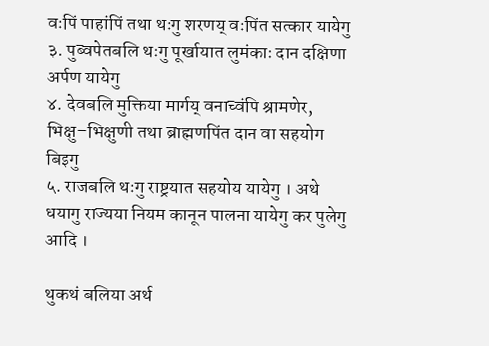वःपिं पाहांपिं तथा थःगु शरणय् वःपिंत सत्कार यायेगु
३. पुब्वपेतबलि थःगु पूर्खायात लुमंकाः दान दक्षिणा अर्पण यायेगु
४. देवबलि मुक्तिया मार्गय् वनाच्वंपि श्रामणेर, भिक्षु–भिक्षुणी तथा ब्राह्मणपिंत दान वा सहयोग बिइगु
५. राजबलि थःगु राष्ट्रयात सहयोय यायेगु । अथे धयागु राज्यया नियम कानून पालना यायेगु कर पुलेगु आदि ।

थुकथं बलिया अर्थ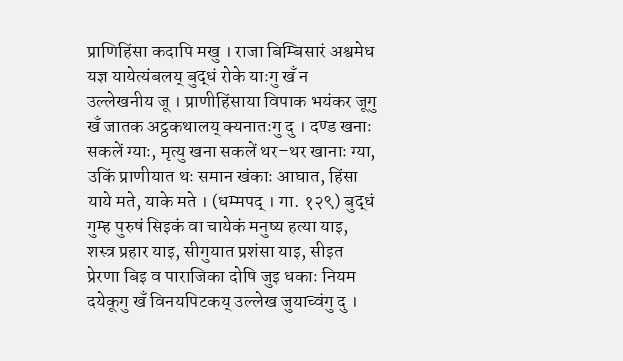प्राणिहिंसा कदापि मखु । राजा बिम्बिसारं अश्वमेध यज्ञ यायेत्यंबलय् बुद्धं रोके याःगु खँ न उल्लेखनीय जू । प्राणीहिंसाया विपाक भयंकर जूगु खँ जातक अट्ठकथालय् क्यनातःगु दु । दण्ड खनाः सकलें ग्याः, मृत्यु खना सकलें थर–थर खानाः ग्या, उकिं प्राणीयात थः समान खंकाः आघात, हिंसा याये मते, याके मते । (धम्मपद् । गा. १२९) बुद्धं गुम्ह पुरुषं सिइकं वा चायेकं मनुष्य हत्या याइ, शस्त्र प्रहार याइ, सीगुयात प्रशंसा याइ, सीइत प्रेरणा बिइ व पाराजिका दोषि जुइ धकाः नियम दयेकूगु खँ विनयपिटकय् उल्लेख जुयाच्वंगु दु ।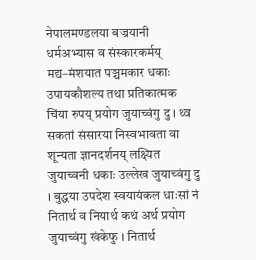नेपालमण्डलया बज्रयानी धर्मअभ्यास व संस्कारकर्मय् मद्य–मंशयात पञ्चमकार धकाः उपायकौशल्य तथा प्रतिकात्मक चिंया रुपय् प्रयोग जुयाच्वंगु दु । थ्व सकतां संसारया निस्वभावता वा शून्यता ज्ञानदर्शनय् लक्ष्यित जुयाच्वनी धकाः उल्लेख जुयाच्वंगु दु । बुद्धया उपदेश स्वयायंकल धाःसां नं नितार्थ व नियार्थ कथं अर्थ प्रयोग जुयाच्वंगु खंकेफु । नितार्थ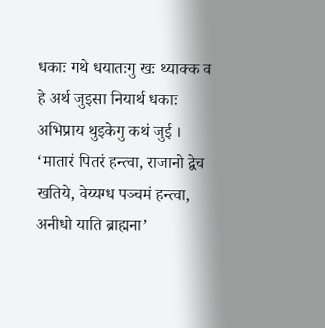धकाः गथे धयातःगु खः थ्याक्क व हे अर्थ जुइसा नियार्थ धकाः अभिप्राय थुइकेगु कथं जुई । ‘मातारं पितरं हन्त्वा, राजानो द्वेच खतिये, वेय्यग्ध पञ्चमं हन्त्वा, अनीधो याति ब्राह्मना’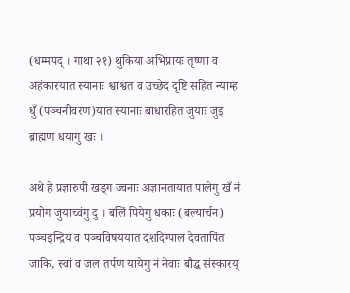(धम्मपद् । गाथा २१) थुकिया अभिप्रायः तृष्णा व अहंकारयात स्यानाः श्वाश्वत व उच्छेद दृष्टि सहित न्याम्ह धुँ (पञ्चनीवरण)यात स्यानाः बाधारहित जुयाः जुइ ब्राह्मण धयागु खः ।

अथे हे प्रज्ञारुपी खड्ग ज्वनाः अज्ञानतायात पालेगु खँ नं प्रयोग जुयाच्वंगु दु । बलिं पियेगु धकाः (बल्यार्चन) पञ्चइन्द्रिय व पञ्चविषययात दशदिग्पाल देवतापिंत जाकि, स्वां व जल तर्पण यायेगु नं नेवाः बौद्ध संस्कारय्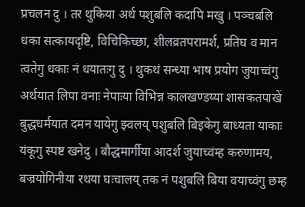प्रचलन दु । तर थुकिया अर्थ पशुबलि कदापि मखु । पञ्चबलि धका सत्कायदृष्टि, विचिकिच्छा, शीलव्रतपरामर्श, प्रतिघ व मान त्वतेगु धकाः नं धयातःगु दु । थुकथं सन्ध्या भाष प्रयोग जुयाच्वंगु अर्थयात लिपा वनाः नेपाःया विभिन्न कालखण्डय्या शासकतपाखें बुद्धधर्मयात दमन यायेगु झ्वलय् पशुबलि बिइकेगु बाध्यता याकाः यंकूगु स्पष्ट खनेदु । बौद्धमार्गीया आदर्श जुयाच्वंम्ह करुणामय, बज्रयोगिनीया रथया घःचालय् तक नं पशुबलि बिया वयाच्वंगु छम्ह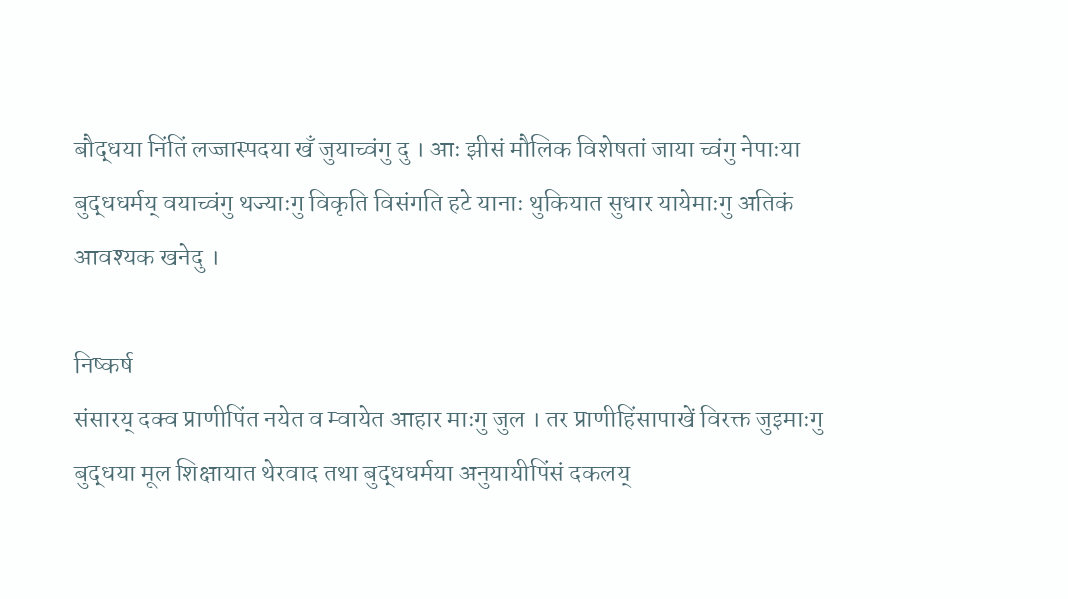बौद्धया निंतिं लज्जास्पदया खँ जुयाच्वंगु दु । आः झीसं मौलिक विशेषतां जाया च्वंगु नेपाःया बुद्धधर्मय् वयाच्वंगु थज्याःगु विकृति विसंगति हटे यानाः थुकियात सुधार यायेमाःगु अतिकं आवश्यक खनेदु ।

निष्कर्ष
संसारय् दक्व प्राणीपिंत नयेत व म्वायेत आहार माःगु जुल । तर प्राणीहिंसापाखें विरक्त जुइमाःगु बुद्धया मूल शिक्षायात थेरवाद तथा बुद्धधर्मया अनुयायीपिंसं दकलय्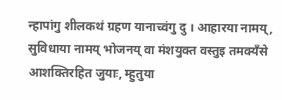न्हापांगु शीलकथं ग्रहण यानाच्वंगु दु । आहारया नामय्, सुविधाया नामय् भोजनय् वा मंशयुक्त वस्तुइ तमक्यँसे आशक्तिरहित जुयाः, म्हुतुया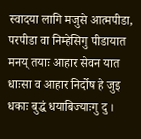स्वादया लागि मजुसे आत्मपीडा, परपीडा वा निम्हेसिगु पीडायात मनय् तयाः आहार सेवन यात धाःसा व आहार निर्दोष हे जुइ धकाः बुद्धं धयाबिज्याःगु दु ।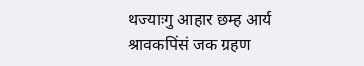थज्याःगु आहार छम्ह आर्य श्रावकपिंसं जक ग्रहण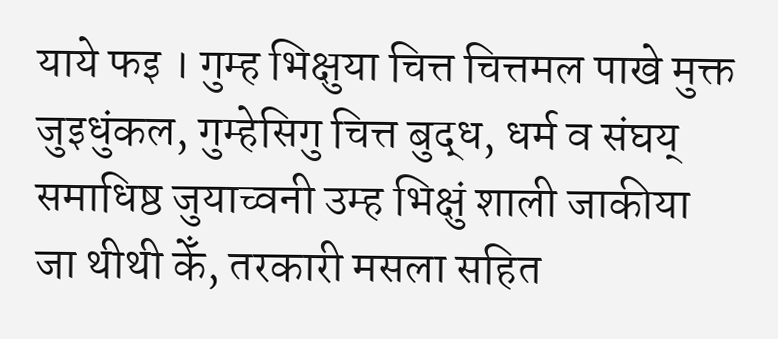याये फइ । गुम्ह भिक्षुया चित्त चित्तमल पाखे मुक्त जुइधुंकल, गुम्हेसिगु चित्त बुद्ध, धर्म व संघय् समाधिष्ठ जुयाच्वनी उम्ह भिक्षुं शाली जाकीया जा थीथी केँ, तरकारी मसला सहित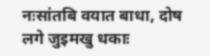नःसांतबि वयात बाधा, दोष लगे जुइमखु धकाः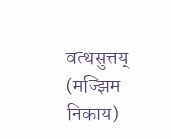वत्थसुत्तय् (मज्झिम निकाय)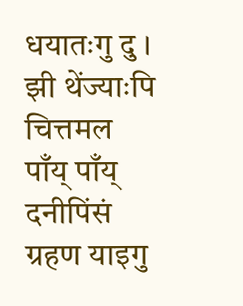धयातःगु दु । झी थेंज्याःपि चित्तमल पाँय् पाँय् दनीपिंसं ग्रहण याइगु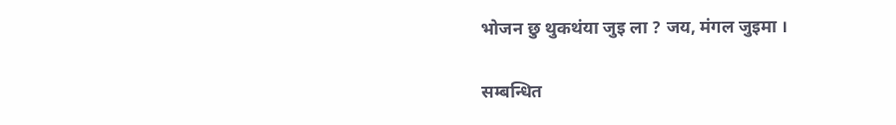भोजन छु थुकथंया जुइ ला ? जय, मंगल जुइमा ।

सम्बन्धित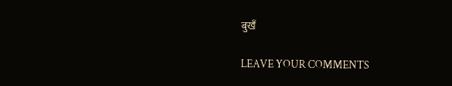बुखँ

LEAVE YOUR COMMENTS